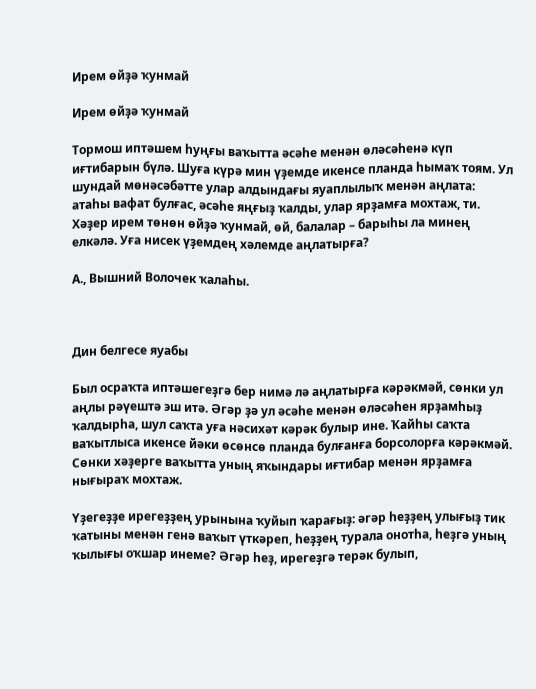Ирем өйҙә ҡунмай

Ирем өйҙә ҡунмай

Тормош иптәшем һуңғы ваҡытта әсәһе менән өләсәһенә күп иғтибарын бүлә. Шуға күрә мин үҙемде икенсе планда һымаҡ тоям. Ул шундай мөнәсәбәтте улар алдындағы яуаплылыҡ менән аңлата: атаһы вафат булғас, әсәһе яңғыҙ ҡалды, улар ярҙамға мохтаж, ти. Хәҙер ирем төнөн өйҙә ҡунмай, өй, балалар – барыһы ла минең елкәлә. Уға нисек үҙемдең хәлемде аңлатырға?

А., Вышний Волочек ҡалаһы.



Дин белгесе яуабы

Был осраҡта иптәшегеҙгә бер нимә лә аңлатырға кәрәкмәй, сөнки ул аңлы рәүештә эш итә. Әгәр ҙә ул әсәһе менән өләсәһен ярҙамһыҙ ҡалдырһа, шул саҡта уға нәсихәт кәрәк булыр ине. Ҡайһы саҡта ваҡытлыса икенсе йәки өсөнсө планда булғанға борсолорға кәрәкмәй. Сөнки хәҙерге ваҡытта уның яҡындары иғтибар менән ярҙамға нығыраҡ мохтаж.

Үҙегеҙҙе ирегеҙҙең урынына ҡуйып ҡарағыҙ: әгәр һеҙҙең улығыҙ тик ҡатыны менән генә ваҡыт үткәреп, һеҙҙең турала онотһа, һеҙгә уның ҡылығы оҡшар инеме? Әгәр һеҙ, ирегеҙгә терәк булып,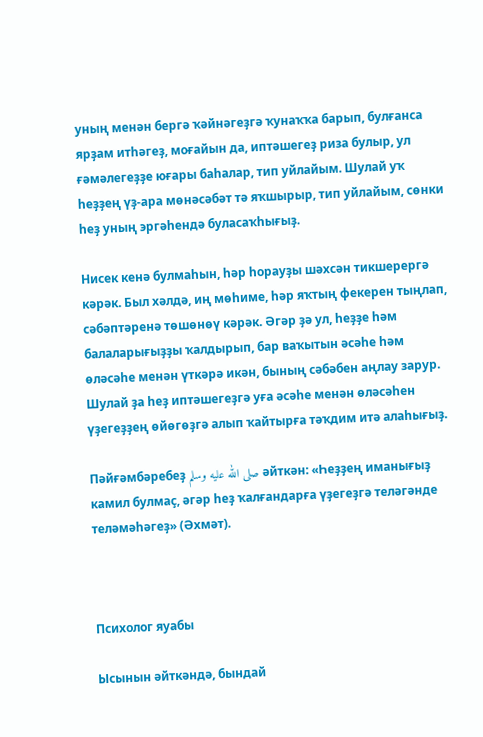уның менән бергә ҡәйнәгеҙгә ҡунаҡҡа барып, булғанса ярҙам итһәгеҙ, моғайын да, иптәшегеҙ риза булыр, ул ғәмәлегеҙҙе юғары баһалар, тип уйлайым. Шулай уҡ һеҙҙең үҙ-ара мөнәсәбәт тә яҡшырыр, тип уйлайым, сөнки һеҙ уның эргәһендә буласаҡһығыҙ.

Нисек кенә булмаһын, һәр һорауҙы шәхсән тикшерергә кәрәк. Был хәлдә, иң мөһиме, һәр яҡтың фекерен тыңлап, сәбәптәренә төшөнөү кәрәк. Әгәр ҙә ул, һеҙҙе һәм балаларығыҙҙы ҡалдырып, бар ваҡытын әсәһе һәм өләсәһе менән үткәрә икән, бының сәбәбен аңлау зарур. Шулай ҙа һеҙ иптәшегеҙгә уға әсәһе менән өләсәһен үҙегеҙҙең өйөгөҙгә алып ҡайтырға тәҡдим итә алаһығыҙ.

Пәйғәмбәребеҙ صلى الله عليه وسلم әйткән: «Һеҙҙең иманығыҙ камил булмаҫ, әгәр һеҙ ҡалғандарға үҙегеҙгә теләгәнде теләмәһәгеҙ» (Әхмәт).



Психолог яуабы

Ысынын әйткәндә, бындай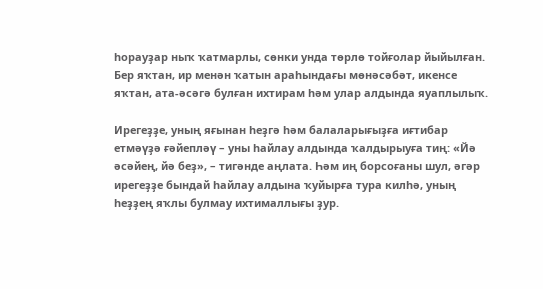һорауҙар ныҡ ҡатмарлы, сөнки унда төрлө тойғолар йыйылған. Бер яҡтан, ир менән ҡатын араһындағы мөнәсәбәт, икенсе яҡтан, ата-әсәгә булған ихтирам һәм улар алдында яуаплылыҡ.

Ирегеҙҙе, уның яғынан һеҙгә һәм балаларығыҙға иғтибар етмәүҙә ғәйепләү – уны һайлау алдында ҡалдырыуға тиң: «Йә әсәйең, йә беҙ», – тигәнде аңлата. Һәм иң борсоғаны шул, әгәр ирегеҙҙе бындай һайлау алдына ҡуйырға тура килһә, уның һеҙҙең яҡлы булмау ихтималлығы ҙур.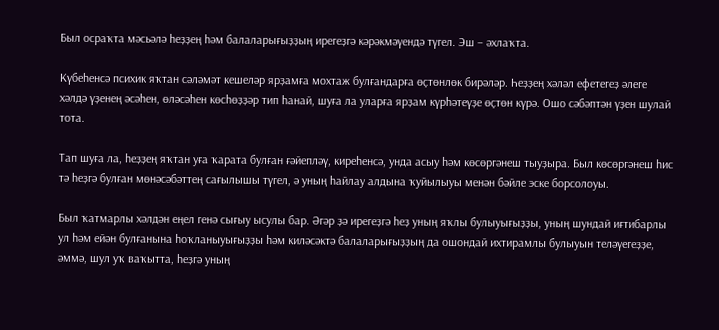Был осраҡта мәсьәлә һеҙҙең һәм балаларығыҙҙың ирегеҙгә кәрәкмәүендә түгел. Эш − әхлаҡта.

Күбеһенсә психик яҡтан сәләмәт кешеләр ярҙамға мохтаж булғандарға өҫтөнлөк бирәләр. Һеҙҙең хәләл ефетегеҙ әлеге хәлдә үҙенең әсәһен, өләсәһен көсһөҙҙәр тип һанай, шуға ла уларға ярҙам күрһәтеүҙе өҫтөн күрә. Ошо сәбәптән үҙен шулай тота.

Тап шуға ла, һеҙҙең яҡтан уға ҡарата булған ғәйепләү, киреһенсә, унда асыу һәм көсөргәнеш тыуҙыра. Был көсөргәнеш һис тә һеҙгә булған мөнәсәбәттең сағылышы түгел, ә уның һайлау алдына ҡуйылыуы менән бәйле эске борсолоуы.

Был ҡатмарлы хәлдән еңел генә сығыу ысулы бар. Әгәр ҙә ирегеҙгә һеҙ уның яҡлы булыуығыҙҙы, уның шундай иғтибарлы ул һәм ейән булғанына һоҡланыуығыҙҙы һәм киләсәктә балаларығыҙҙың да ошондай ихтирамлы булыуын теләүегеҙҙе, әммә, шул уҡ ваҡытта, һеҙгә уның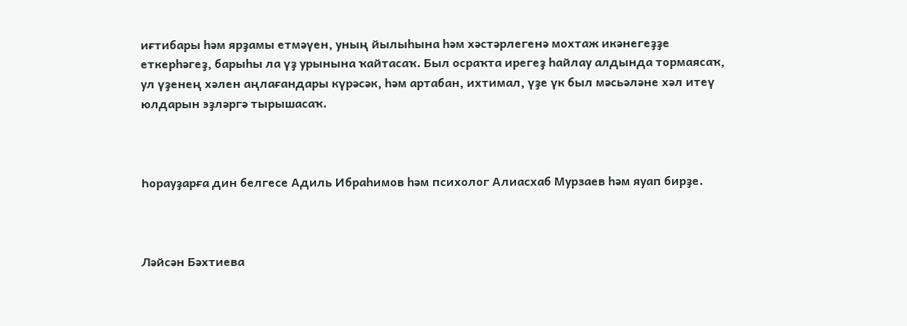иғтибары һәм ярҙамы етмәүен, уның йылыһына һәм хәстәрлегенә мохтаж икәнегеҙҙе еткерһәгеҙ, барыһы ла үҙ урынына ҡайтасаҡ. Был осраҡта ирегеҙ һайлау алдында тормаясаҡ, ул үҙенең хәлен аңлағандары күрәсәк, һәм артабан, ихтимал, үҙе үк был мәсьәләне хәл итеү юлдарын эҙләргә тырышасаҡ.



Һорауҙарға дин белгесе Адиль Ибраһимов һәм психолог Алиасхаб Мурзаев һәм яуап бирҙе.



Ләйсән Бәхтиева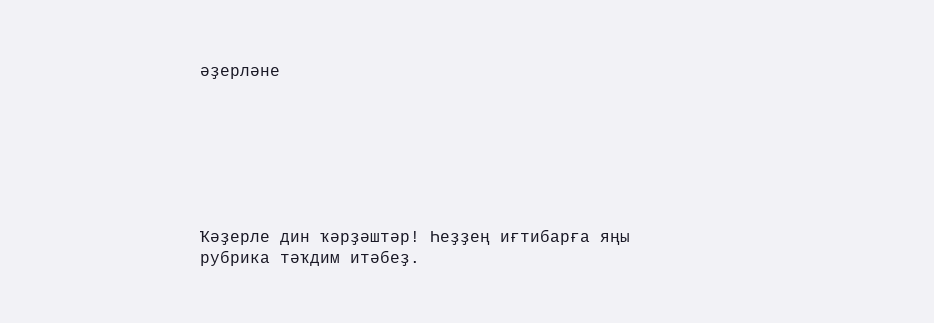әҙерләне







Ҡәҙерле дин ҡәрҙәштәр! Һеҙҙең иғтибарға яңы рубрика тәҡдим итәбеҙ.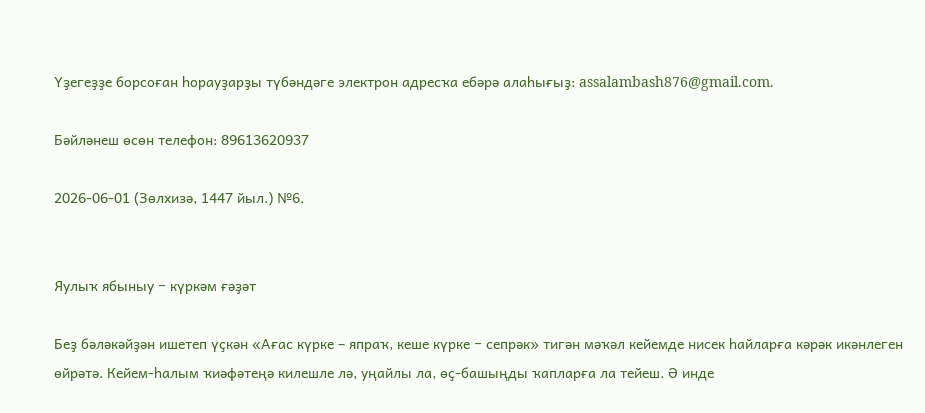Үҙегеҙҙе борсоған һорауҙарҙы түбәндәге электрон адресҡа ебәрә алаһығыҙ: assalambash876@gmail.com.

Бәйләнеш өсөн телефон: 89613620937

2026-06-01 (Зөлхизә, 1447 йыл.) №6.


Яулыҡ ябыныу − күркәм ғәҙәт

Беҙ бәләкәйҙән ишетеп үҫкән «Ағас күрке – япраҡ, кеше күрке − сепрәк» тигән мәҡәл кейемде нисек һайларға кәрәк икәнлеген өйрәтә. Кейем-һалым ҡиәфәтеңә килешле лә, уңайлы ла, өҫ-башыңды ҡапларға ла тейеш. Ә инде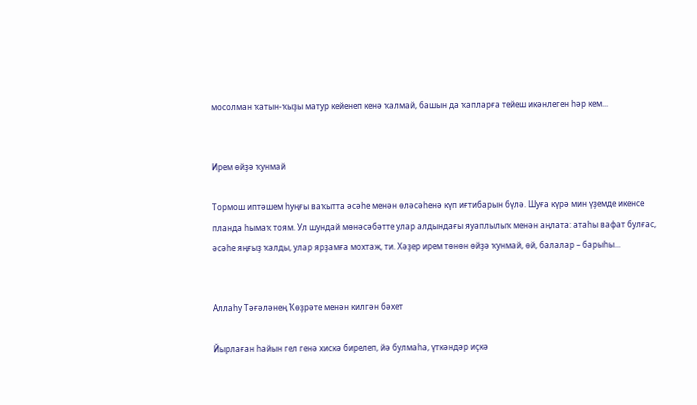мосолман ҡатын-ҡыҙы матур кейенеп кенә ҡалмай, башын да ҡапларға тейеш икәнлеген һәр кем...


Ирем өйҙә ҡунмай

Тормош иптәшем һуңғы ваҡытта әсәһе менән өләсәһенә күп иғтибарын бүлә. Шуға күрә мин үҙемде икенсе планда һымаҡ тоям. Ул шундай мөнәсәбәтте улар алдындағы яуаплылыҡ менән аңлата: атаһы вафат булғас, әсәһе яңғыҙ ҡалды, улар ярҙамға мохтаж, ти. Хәҙер ирем төнөн өйҙә ҡунмай, өй, балалар – барыһы...


Аллаһу Тәғәләнең Ҡөҙрәте менән килгән бәхет

Йырлаған һайын гел генә хискә бирелеп, йә булмаһа, үткәндәр иҫкә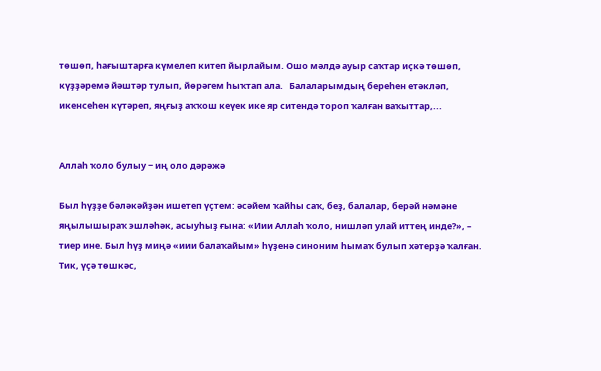төшөп, һағыштарға күмелеп китеп йырлайым. Ошо мәлдә ауыр саҡтар иҫкә төшөп, күҙҙәремә йәштәр тулып, йөрәгем һыҡтап ала.   Балаларымдың береһен етәкләп, икенсеһен күтәреп, яңғыҙ аҡҡош кеүек ике яр ситендә тороп ҡалған ваҡыттар,...


Аллаһ ҡоло булыу − иң оло дәрәжә

Был һүҙҙе бәләкәйҙән ишетеп үҫтем: әсәйем ҡайһы саҡ, беҙ, балалар, берәй нәмәне яңылышыраҡ эшләһәк, асыуһыҙ ғына: «Иии Аллаһ ҡоло, нишләп улай иттең инде?», – тиер ине. Был һүҙ миңә «иии балаҡайым» һүҙенә синоним һымаҡ булып хәтерҙә ҡалған. Тик, үҫә төшкәс,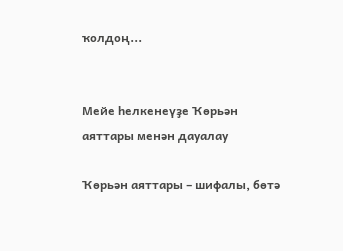ҡолдоң...


Мейе һелкенеүҙе Ҡөрьән аяттары менән дауалау

Ҡөрьән аяттары – шифалы, бөтә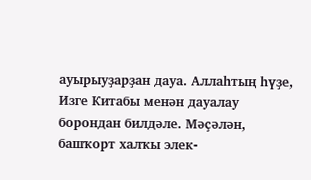ауырыуҙарҙан дауа. Аллаһтың һүҙе, Изге Китабы менән дауалау борондан билдәле. Мәҫәлән, башҡорт халҡы элек-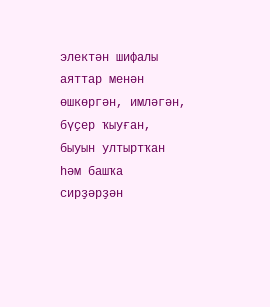электән шифалы аяттар менән өшкөргән, имләгән, бүҫер ҡыуған, быуын ултыртҡан һәм башҡа сирҙәрҙән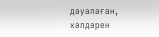дауалаған, хәлдәрен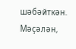шәбәйткән. Мәҫәлән,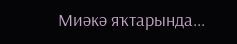Миәкә яҡтарында...